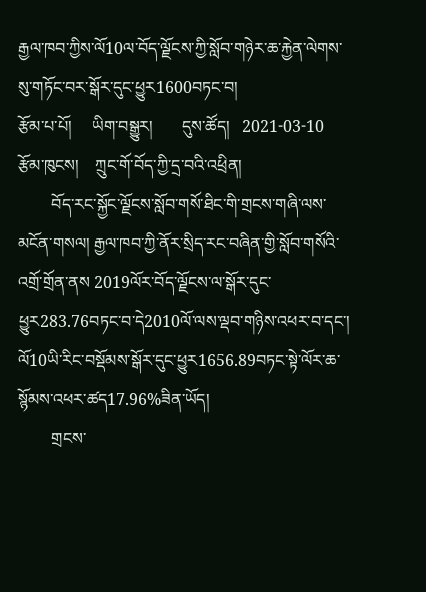རྒྱལ་ཁབ་ཀྱིས་ལོ10ལ་བོད་ལྗོངས་ཀྱི་སློབ་གཉེར་ཆ་རྐྱེན་ལེགས་སུ་གཏོང་བར་སྒོར་དུང་ཕྱུར1600བཏང་བ།
རྩོམ་པ་པོ།     ཡིག་བསྒྱུར།       དུས་ཚོད།   2021-03-10   རྩོམ་ཁུངས།    ཀྲུང་གོ་བོད་ཀྱི་དྲ་བའི་འཕྲིན།
        བོད་རང་སྐྱོང་ལྗོངས་སློབ་གསོ་ཐིང་གི་གྲངས་གཞི་ལས་མངོན་གསལ། རྒྱལ་ཁབ་ཀྱི་ནོར་སྲིད་རང་བཞིན་གྱི་སློབ་གསོའི་འགྲོ་གྲོན་ནས 2019ལོར་བོད་ལྗོངས་ལ་སྒོར་དུང་ཕྱུར283.76བཏང་བ་དེ2010ལོ་ལས་ལྡབ་གཉིས་འཕར་བ་དང་། ལོ10ཡི་རིང་བསྡོམས་སྒོར་དུང་ཕྱུར1656.89བཏང་སྟེ་ལོར་ཆ་སྙོམས་འཕར་ཚད17.96%ཟིན་ཡོད།
        གྲངས་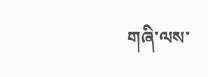གཞི་ལས་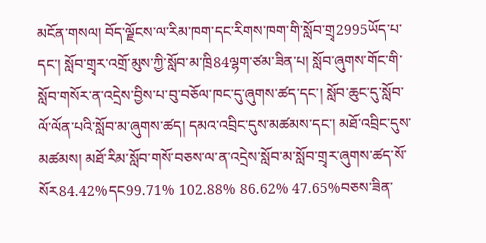མངོན་གསལ། བོད་ལྗོངས་ལ་རིམ་ཁག་དང་རིགས་ཁག་གི་སློབ་གྲྭ2995ཡོད་པ་དང་། སློབ་གྲྭར་འགྲོ་མུས་ཀྱི་སློབ་མ་ཁྲི84ལྷག་ཙམ་ཟིན་པ། སློབ་ཞུགས་གོང་གི་སློབ་གསོར་ན་འདྲེས་བྱིས་པ་བུ་བཅོལ་ཁང་དུ་ཞུགས་ཚད་དང་། སློབ་ཆུང་དུ་སློབ་ལོ་ལོན་པའི་སློབ་མ་ཞུགས་ཚད། དམའ་འབྲིང་དུས་མཚམས་དང་། མཐོ་འབྲིང་དུས་མཚམས། མཐོ་རིམ་སློབ་གསོ་བཅས་ལ་ན་འདྲེས་སློབ་མ་སློབ་གྲྭར་ཞུགས་ཚད་སོ་སོར84.42%དང99.71% 102.88% 86.62% 47.65%བཅས་ཟིན་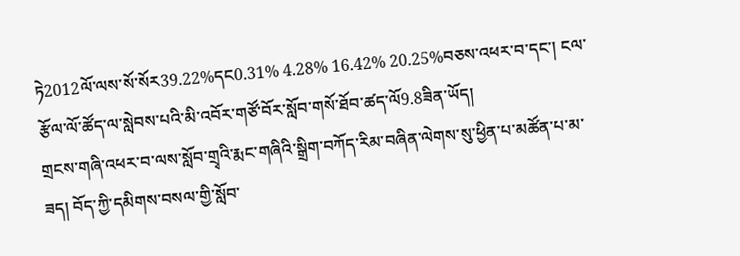ཏེ2012ལོ་ལས་སོ་སོར39.22%དང0.31% 4.28% 16.42% 20.25%བཅས་འཕར་བ་དང་། ངལ་རྩོལ་ལོ་ཚོད་ལ་སླེབས་པའི་མི་འབོར་གཙོ་བོར་སློབ་གསོ་ཐོབ་ཚད་ལོ9.8ཟིན་ཡོད།
གྲངས་གཞི་འཕར་བ་ལས་སློབ་གྲྭའི་རྨང་གཞིའི་སྒྲིག་བཀོད་རིམ་བཞིན་ལེགས་སུ་ཕྱིན་པ་མཚོན་པ་མ་ཟད། བོད་ཀྱི་དམིགས་བསལ་གྱི་སློབ་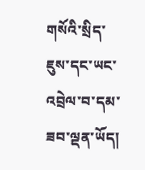གསོའི་སྲིད་ཇུས་དང་ཡང་འབྲེལ་བ་དམ་ཟབ་ལྡན་ཡོད།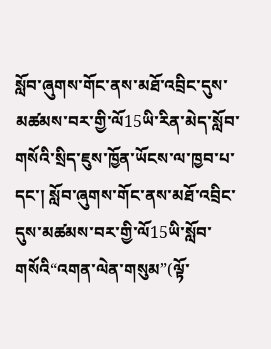སློབ་ཞུགས་གོང་ནས་མཐོ་འབྲིང་དུས་མཚམས་བར་གྱི་ལོ15ཡི་རིན་མེད་སློབ་གསོའི་སྲིད་ཇུས་ཁྱོན་ཡོངས་ལ་ཁྱབ་པ་དང་། སློབ་ཞུགས་གོང་ནས་མཐོ་འབྲིང་དུས་མཚམས་བར་གྱི་ལོ15ཡི་སློབ་གསོའི“འགན་ལེན་གསུམ”(ལྟོ་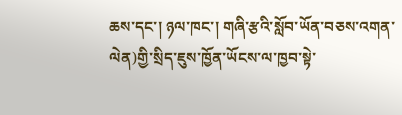ཆས་དང་། ཉལ་ཁང་། གཞི་རྩའི་སློབ་ཡོན་བཅས་འགན་ལེན)གྱི་སྲིད་ཇུས་ཁྱོན་ཡོངས་ལ་ཁྱབ་སྟེ་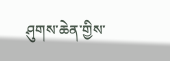ཤུགས་ཆེན་གྱིས་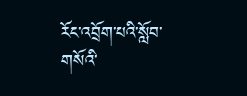རོང་འབྲོག་པའི་སློབ་གསོའི་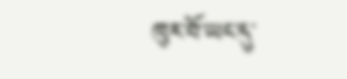ཁུར་བོ་ཡང་དུ་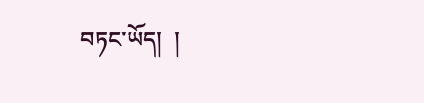བཏང་ཡོད།  །